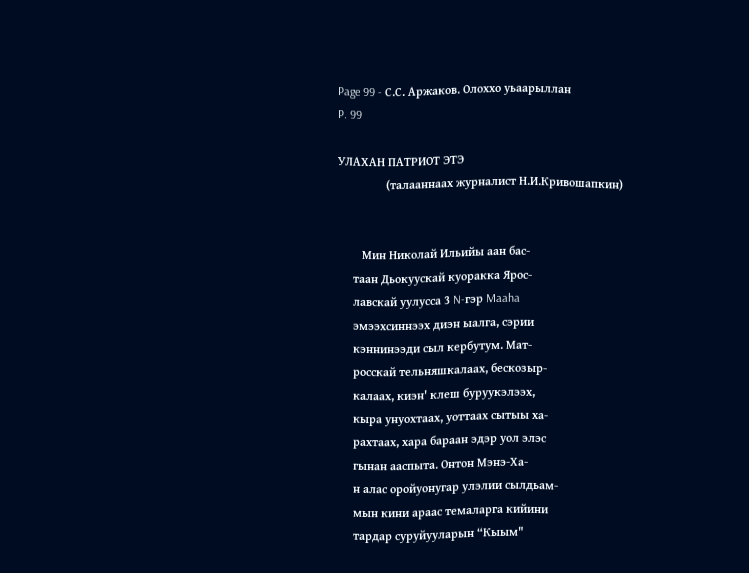Page 99 - С.С. Аржаков. Олоххо уьаарыллан
P. 99

УЛАХАН ПАТРИОТ ЭТЭ
                (талааннаах журналист Н.И.Кривошапкин)


        Мин Николай Ильийы аан бас-
     таан Дьокуускай куоракка Ярос-
     лавскай уулусса 3 N-гэр Maaha
     эмээхсиннээх диэн ыалга, сэрии
     кэннинээди сыл кербутум. Мат-
     росскай тельняшкалаах, бескозыр-
     калаах, киэн' клеш буруукэлээх,
     кыра унуохтаах, уоттаах сытыы ха-
     рахтаах, хара бараан эдэр уол элэс
     гынан ааспыта. Онтон Мэнэ-Ха-
     н алас оройуонугар улэлии сылдьам-
     мын кини араас темаларга кийини
     тардар суруйууларын “Кыым"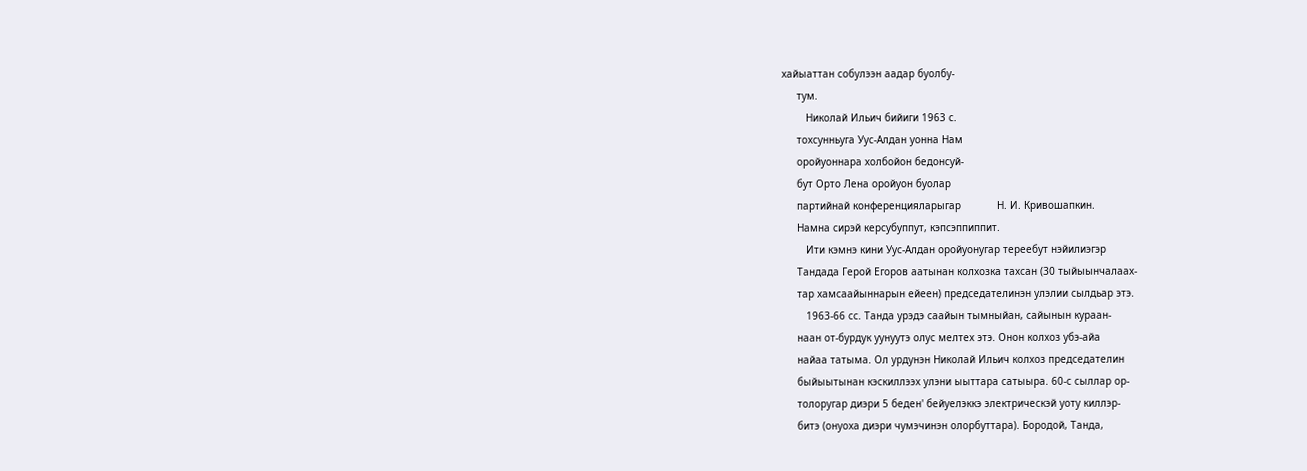хайыаттан собулээн аадар буолбу-
     тум.
        Николай Ильич бийиги 1963 с.
     тохсунньуга Уус-Алдан уонна Нам
     оройуоннара холбойон бедонсуй-
     бут Орто Лена оройуон буолар
     партийнай конференцияларыгар            Н. И. Кривошапкин.
     Намна сирэй керсубуппут, кэпсэппиппит.
        Ити кэмнэ кини Уус-Алдан оройуонугар тереебут нэйилиэгэр
     Тандада Герой Егоров аатынан колхозка тахсан (30 тыйыынчалаах-
     тар хамсаайыннарын ейеен) председателинэн улэлии сылдьар этэ.
        1963-66 сс. Танда урэдэ саайын тымныйан, сайынын кураан-
     наан от-бурдук уунуутэ олус мелтех этэ. Онон колхоз убэ-айа
     найаа татыма. Ол урдунэн Николай Ильич колхоз председателин
     быйыытынан кэскиллээх улэни ыыттара сатыыра. 60-с сыллар ор-
     толоругар диэри 5 беден' бейуелэккэ электрическэй уоту киллэр-
     битэ (онуоха диэри чумэчинэн олорбуттара). Бородой, Танда,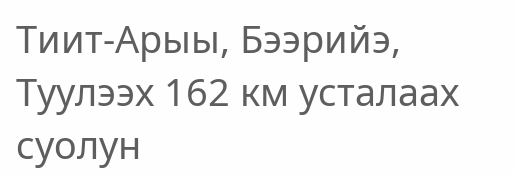Тиит-Арыы, Бээрийэ, Туулээх 162 км усталаах суолун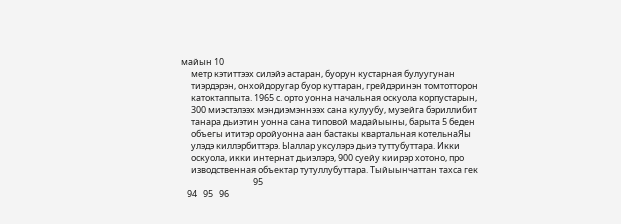майын 10
     метр кэтиттээх силэйэ астаран, буорун кустарная булуугунан
     тиэрдэрэн, онхойдоругар буор куттаран, грейдэринэн томтотторон
     катоктаппыта. 1965 с. орто уонна начальная оскуола корпустарын,
     300 миэстэлээх мэндиэмэннээх сана кулуубу, музейга бэриллибит
     танара дьиэтин уонна сана типовой мадайыыны, барыта 5 беден
     объегы ититэр оройуонна аан бастакы квартальная котельнаЯы
     улэдэ киллэрбиттэрэ. Ыаллар уксулэрэ дьиэ туттубуттара. Икки
     оскуола, икки интернат дьиэлэрэ, 900 суейу киирэр хотоно, про
     изводственная объектар тутуллубуттара. Тыйыынчаттан тахса гек
                                    95
   94   95   96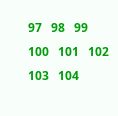97   98   99   100   101   102   103   104